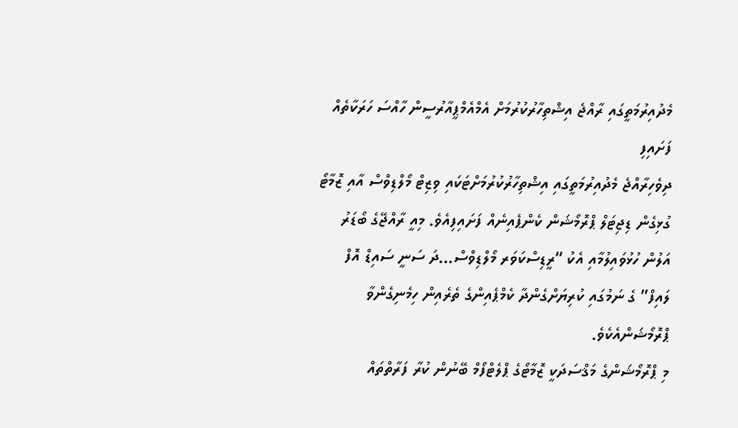މެދުއިރުމަތީގައި ރާއްޖެ އިޝްތިހާރުކުރުމަށް އެމްއެމްޕީއާރުސީން ހާއްސަ ހަރަކާތެއް ފަށައިފި
ދިވެހިރާއްޖެ މެދުއިރުމަތީގައި އިޝްތިހާރުކުރުމަށްޓަކައި ވިޒިޓް މޯލްޑިވްސް އާއި ޒޮމާޓޯ ގުޅިގެން ޑިޖިޓަލް ޕްރޮމޯޝަން ކެންޕެއިނެއް ފަށައިފިއެވެ. މިއީ ރާއްޖޭގެ ބޯޑަރު އަލުން ހުޅުވައިލުމާއި އެކު “ރީޑިސްކަވަރ މޯލްޑިވްސް…ދަ ސަނީ ސައިޑް އޮފް ލައިފް” ގެ ނަމުގައި ކުރިޔަށްގެންދާ ކެމްޕެއިންގެ ތެރެއިން ހިމެނިގެންވާ ޕްރޮމޯޝަންއެކެވެ.
މި ޕްރޮމޯޝަންގެ މަޤްސަދަކީ ޒޮމާޓޯގެ ޕްލެޓްފޯމް ބޭނުން ކުރާ ފަރާތްތައް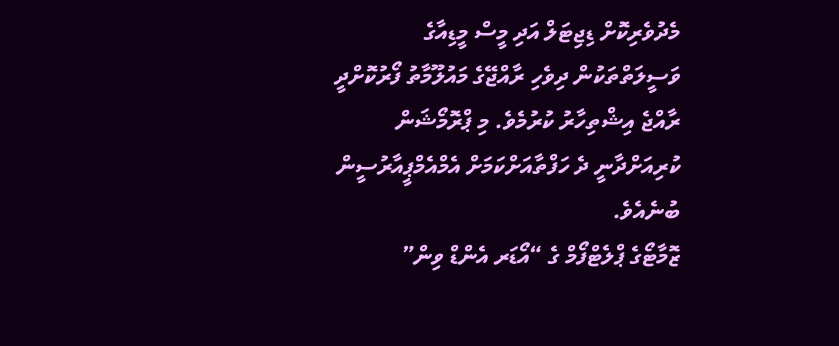މެދުވެރިކޮށް ޑިޖިޓަލް އަދި މީސް މީޑިއާގެ ވަސީލަތްތަކުން ދިވެހި ރާއްޖޭގެ މައުލޫމާތު ފޯރުކޮށްދީ ރާއްޖެ އިޝްތިހާރު ކުރުމެވެ. މި ޕްރޮމޯޝަން ކުރިއަށްދާނީ ދެ ހަފްތާއަށްކަމަށް އެމްއެމްޕީއާރުސީން ބުނެއެވެ.
ޒޮމާޓޯގެ ޕްލެޓްފޯމް ގެ “އޯޑަރ އެންޑް ވިން”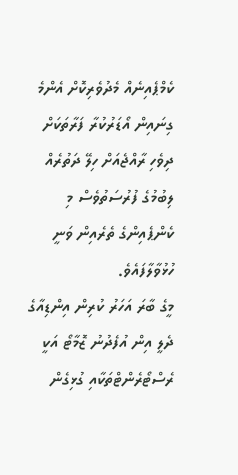ކެމްޕެއިނެއް މެދުވެރިކޮށް އެންމެ ގިނައިން އޯޑަރުކުރާ ފަރާތަކަށް ދިވެހި ރާއްޖެއަށް ހިލޭ ދަތުރެއް ލިބުމުގެ ފުރުސަތުވެސް މި ކެންޕެއިންގެ ތެރެއިން ވަނީ ހުޅުވާލާފައެވެ.
މީގެ ބާރަ އަހަރު ކުރިން އިންޑިއާގެ ދެލީ އިން އުފެދުނު ޒޮމާޓޯ އަކީ ރެސްޓޯރެންޓްތަކާއި ގުޅިގެން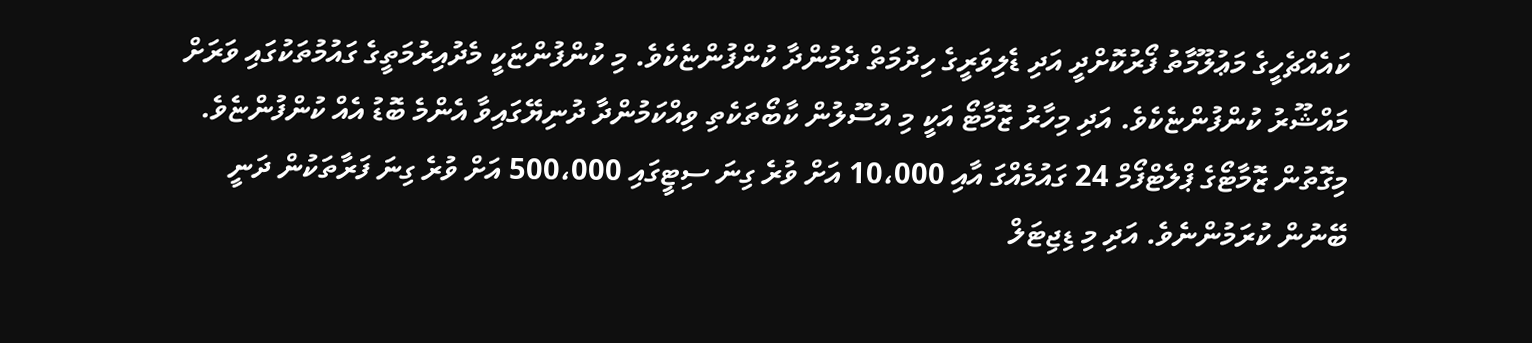ކައެއްޗެހީގެ މަޢުލޫމާތު ފޯރުކޮށްދީ އަދި ޑެލިވަރީގެ ހިދުމަތް ދެމުންދާ ކުންފުންޏެކެވެ. މި ކުންފުންޏަކީ މެދުއިރުމަތީގެ ގައުމުތަކުގައި ވަރަށް މައްޝޫރު ކުންފުންޏެކެވެ. އަދި މިހާރު ޒޮމާޓޯ އަކީ މި އުސޫލުން ކާބޯތަކެތި ވިއްކަމުންދާ ދުނިޔޭގައިވާ އެންމެ ބޮޑު އެއް ކުންފުންޏެވެ. މިގޮތުން ޒޮމާޓޯގެ ޕްލެޓްފޯމް 24 ގައުމެއްގަ އާއި 10،000 އަށް ވުރެ ގިނަ ސިޓީގައި 500،000 އަށް ވުރެ ގިނަ ފަރާތަކުން ދަނީ ބޭނުން ކުރަމުންނެވެ. އަދި މި ޑިޖިޓަލް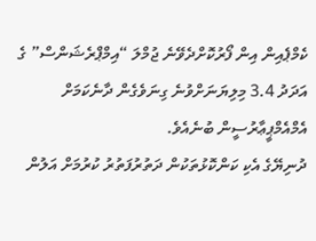ކެމްޕެއިން އިން ފޯރުކޮށްދެވޭނެ ޖުމްލަ “އިމްޕްރެޝަންސް” ގެ އަދަދު 3.4 މިލިޔަނަށްވުނެ ގިނަވެގެން ދާނެކަމަށް އެމްއެމްޕީޢާރުސީން ބުނެއެވެ.
ދުނިޔޭގެ އެކި ކަންކޮޅުތަކުން ދަތުރުފަތުރު ކުރުމަށް އަލުން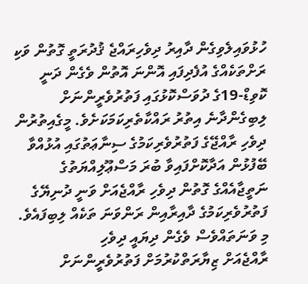ހުޅުވައިލެވިގެން ދާއިރު ދިވެހިރައްޖެ ޤުދުރަތީ ގޮތުން ވަކި ރަށްތަކެއްގެ އުފެދިފައި އޮންނަ އޮތުން ވެގެން ދަނީ ކޮވިޑް-19ގެ ދުވަސްކޮޅުގައި ފަތުރުވެރީންނަށް ލިބިގެންދާނެ އިތުރު ރައްކާތެރިކަމަކަށެވެ. މީގެއިތުރުން ދިވެހި ރާއްޖޭގެ ފަތުރުވެރިކަމުގެ ސިނާޢަތުގައި އުޅުއްވާ ބޭފުޅުން އަދާކޮށްފައިވާ ބުރަ މަސްޢޫލިއްޔަތުގެ ނަތީޖާއެއްގެ ގޮތުން ދިވެހި ރާއްޖެއަށް ވަނީ ދުނިޔޭގެ ފަތުރުވެރިކަމުގެ ދާއިރާއިން ރަންވަނަ ތަކެއް ލިބިފައެވެ. މި ވަނަތައްވެސް ވެގެން ދިޔައީ ދިވެހި
ރާއްޖެއަށް ޒިޔާރަތްކުރުމަށް ފަތުރުވެރީންނަށް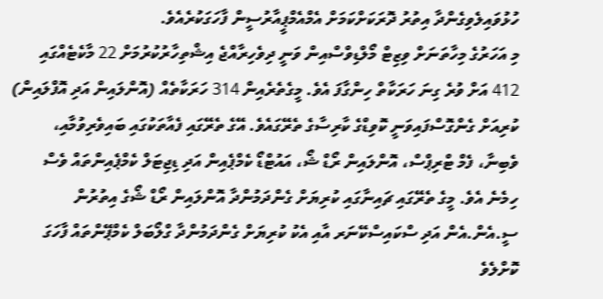ހުޅުވައިލެވިގެންދާ އިތުރު ދޮރަކަށްކަމަށް އެމްއެމްޕީއާރުސީން ފާހަގަކުރެއެވެ.
މި އަހަރުގެ މިހާތަނަށް ވިޒިޓް މޯލްޑިވްސްއިން ވަނީ ދިވެހިރާއްޖެ އިޝްތިހާރުކުރުމަށް 22 މާކެޓެއްގައި 412 އަށް ވުރެ ގިނަ ހަރަކާތް ހިންގާފަ އެވެ. މީގެތެރެއިން 314 ހަރަކާތެއް (އޮންލައިން އަދި އޮފްލައިން) ކުރިއަށް ގެންގޮސްފައިވަނީ ކޮވިޑްގެ ކާރިސާގެ ތެރޭގައެވެ. އޭގެ ތެރޭގައި ފެއާތަކުގައި ބައިވެރިވުމާއި، ވެބިނާ، ފެމް ޓްރިޕްސް، އޮންލައިން ރޯޑް ޝޯ، އައުޓްޑޯ ކެމްޕެއިން އަދި ޑިޖިޓަލް ކެމްޕެއިންތައް ވެސް ހިމެނެ އެވެ. މީގެ ތެރޭގައި ޗައިނާގައި ކުރިޔަށް ގެންދަމުންދާ އޮންލައިން ރޯޑް ޝޯގެ އިތުރުން ސީ.އެން.އެން އަދި ސްކައިސްކޭނަރ އާއި އެކު ކުރިޔަށް ގެންދަމުންދާ ގްލޯބަލް ކެމްޕޭންތައް ފާހަގަ ކޮށްލެވެ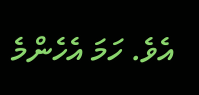އެވެ. ހަމަ އެހެންމެ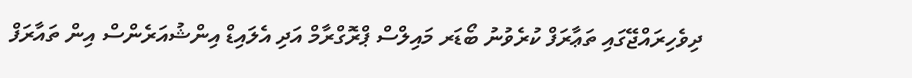ދިވެހިރައްޖޭގައި ތަޢާރަފް ކުރެވުނު ބޯޑަރ މައިލްސް ޕްރޮގްރާމް އަދި އެލައިޑް އިންޝުއަރެންސް އިން ތައާރަފް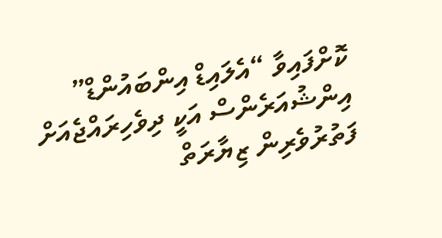ކޮށްފައިވާ “އެލައިޑް އިންބައުންޑް” އިންޝުއަރެންސް އަކީ ދިވެހިރައްޖެއަށް ފަތުރުވެރިން ޒިޔާރަތް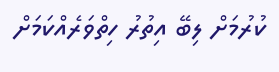ކުރުމަށް ލިބޭ އިތުރު ހިތްވަރެއްކަމަށް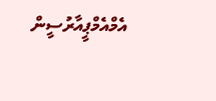އެމްއެމްޕީއާރުސީން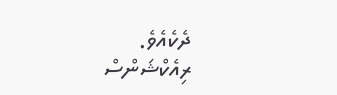ދެކެއެވެ.
ރިއެކްޝަންސް